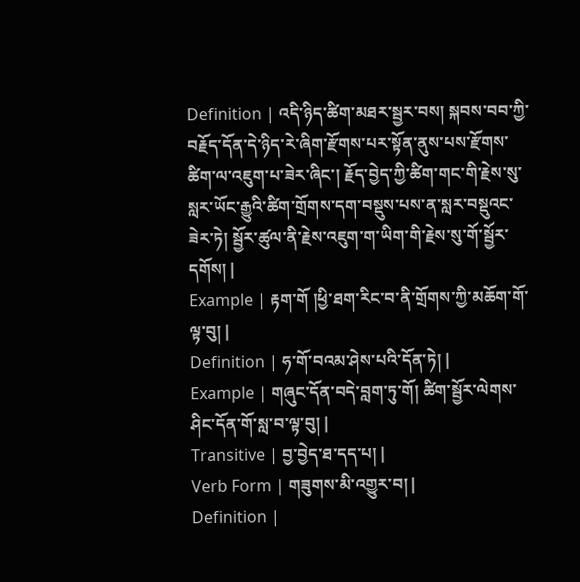Definition | འདི་ཉིད་ཚིག་མཐར་སྦྱར་བས། སྐབས་བབ་ཀྱི་བརྗོད་དོན་དེ་ཉིད་རེ་ཞིག་རྫོགས་པར་སྟོན་ནུས་པས་རྫོགས་ཚིག་ལ་འཇུག་པ་ཟེར་ཞིང་། རྗོད་བྱེད་ཀྱི་ཚིག་གང་གི་རྗེས་སུ་སླར་ཡོང་རྒྱུའི་ཚིག་གྲོགས་དག་བསྡུས་པས་ན་སླར་བསྡུའང་ཟེར་ཏེ། སྦྱོར་ཚུལ་ནི་རྗེས་འཇུག་ག་ཡིག་གི་རྗེས་སུ་གོ་སྦྱོར་དགོས། |
Example | རྟག་གོ །ཕྱི་ཐག་རིང་བ་ནི་གྲོགས་ཀྱི་མཆོག་གོ་ལྟ་བུ། |
Definition | ཧ་གོ་བའམ་ཤེས་པའི་དོན་ཏེ། |
Example | གཞུང་དོན་བདེ་བླག་ཏུ་གོ། ཚིག་སྦྱོར་ལེགས་ཤིང་དོན་གོ་སླ་བ་ལྟ་བུ། |
Transitive | བྱ་བྱེད་ཐ་དད་པ། |
Verb Form | གཟུགས་མི་འགྱུར་བ། |
Definition |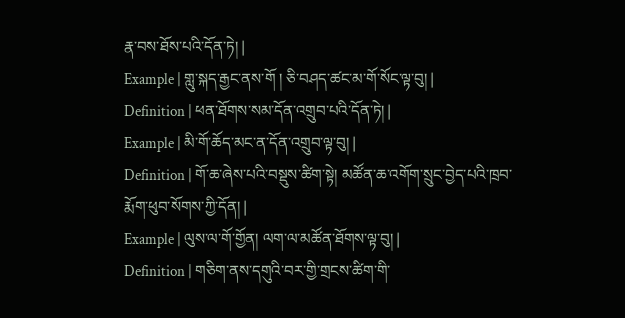རྣ་བས་ཐོས་པའི་དོན་ཏེ། |
Example | གླུ་སྐད་རྒྱང་ནས་གོ ། ཅི་བཤད་ཚང་མ་གོ་སོང་ལྟ་བུ། |
Definition | ཕན་ཐོགས་སམ་དོན་འགྲུབ་པའི་དོན་ཏེ། |
Example | མི་གོ་ཆོད་མང་ན་དོན་འགྲུབ་ལྟ་བུ། |
Definition | གོ་ཆ་ཞེས་པའི་བསྡུས་ཚིག་སྟེ། མཚོན་ཆ་འགོག་སྲུང་བྱེད་པའི་ཁྲབ་རྨོག་ཕུབ་སོགས་ཀྱི་དོན། |
Example | ལུས་ལ་གོ་གྱོན། ལག་ལ་མཚོན་ཐོགས་ལྟ་བུ། |
Definition | གཅིག་ནས་དགུའི་བར་གྱི་གྲངས་ཚིག་གི་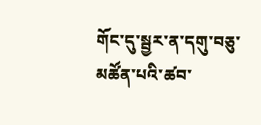གོང་དུ་སྦྱར་ན་དགུ་བཅུ་མཚོན་པའི་ཚབ་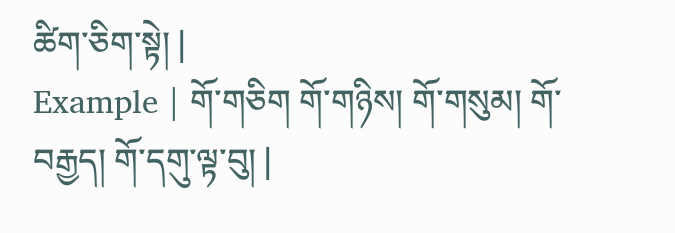ཚིག་ཅིག་སྟེ། |
Example | གོ་གཅིག གོ་གཉིས། གོ་གསུམ། གོ་བརྒྱད། གོ་དགུ་ལྟ་བུ། |